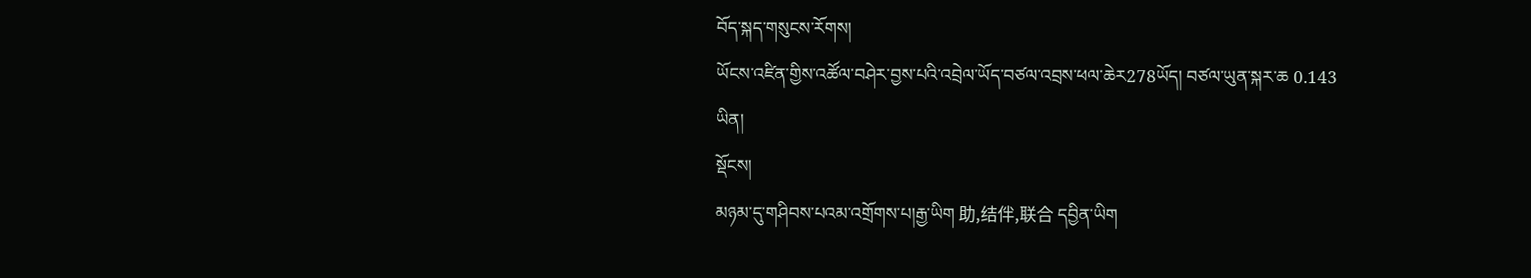བོད་སྐད་གསུངས་རོགས།
ཡོངས་འཛིན་གྱིས་འཚོལ་བཤེར་བྱས་པའི་འབྲེལ་ཡོད་བཙལ་འབྲས་ཕལ་ཆེར278ཡོད། བཙལ་ཡུན་སྐར་ཆ 0.143
ཡིན།
སྡོངས།
མཉམ་དུ་གཤིབས་པའམ་འགྲོགས་པ།རྒྱ་ཡིག 助,结伴,联合 དབྱིན་ཡིག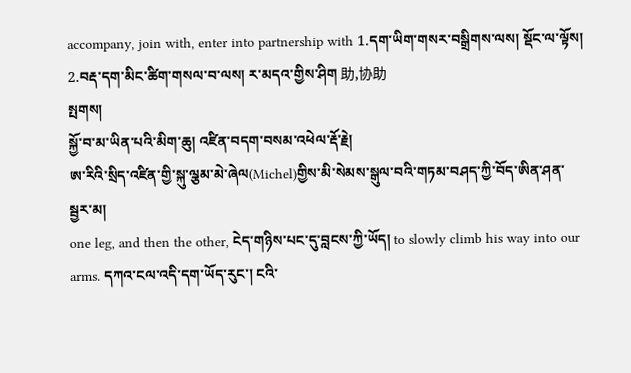accompany, join with, enter into partnership with 1.དག་ཡིག་གསར་བསྒྲིགས་ལས། སྡོང་ལ་ལྟོས། 2.བརྡ་དག་མིང་ཚིག་གསལ་བ་ལས། ར་མདའ་གྱིས་ཤིག 助,协助
སྤགས།
སྐྱོ་བ་མ་ཡིན་པའི་མིག་ཆུ། འཛིན་བདག་བསམ་འཕེལ་རྡོ་རྗེ།
ཨ་རིའི་སྲིད་འཛིན་གྱི་སྐུ་ལྕམ་མེ་ཞེལ(Michel)གྱིས་མི་སེམས་སྒུལ་བའི་གཏམ་བཤད་ཀྱི་བོད་ཨིན་ཤན་སྦྱར་མ།
one leg, and then the other, ངེད་གཉིས་པང་དུ་བླངས་ཀྱི་ཡོད། to slowly climb his way into our arms. དཀའ་ངལ་འདི་དག་ཡོད་རུང་། ངའི་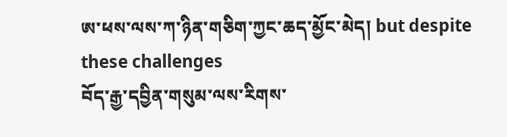ཨ་ཕས་ལས་ཀ་ཉིན་གཅིག་ཀྱང་ཆད་མྱོང་མེད། but despite these challenges
བོད་རྒྱ་དབྱིན་གསུམ་ལས་རིགས་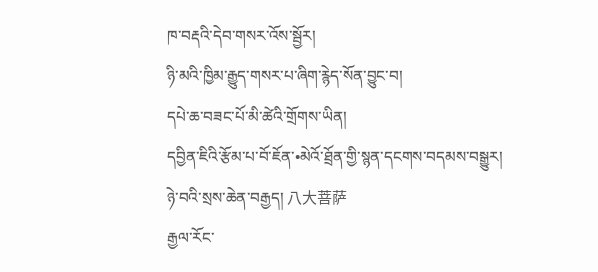ཁ་བརྡའི་དེབ་གསར་འོས་སྦྱོར།
ཉི་མའི་ཁྱིམ་རྒྱུད་གསར་པ་ཞིག་རྙེད་སོན་བྱུང་བ།
དཔེ་ཆ་བཟང་པོ་མི་ཚེའི་གྲོགས་ཡིན།
དབྱིན་ཇིའི་རྩོམ་པ་བོ་ཇོན་•མེའོ་ཐྲོན་གྱི་སྙན་དངགས་བདམས་བསྒྱུར།
ཉེ་བའི་སྲས་ཆེན་བརྒྱད། 八大菩萨
རྒྱལ་རོང་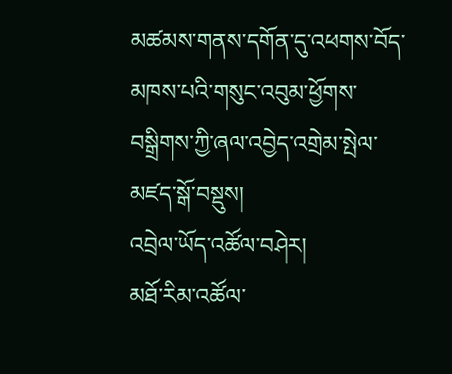མཚམས་གནས་དགོན་དུ་འཕགས་བོད་མཁས་པའི་གསུང་འབུམ་ཕྱོགས་བསྒྲིགས་ཀྱི་ཞལ་འབྱེད་འགྲེམ་སྤེལ་མཛད་སྒོ་བསྡུས།
འབྲེལ་ཡོད་འཚོལ་བཤེར།
མཐོ་རིམ་འཚོལ་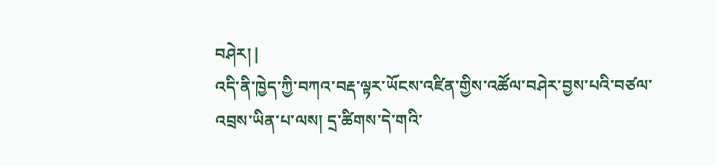བཤེར། |
འདི་ནི་ཁྱེད་ཀྱི་བཀའ་བརྡ་ལྟར་ཡོངས་འཛིན་གྱིས་འཚོལ་བཤེར་བྱས་པའི་བཙལ་འབྲས་ཡིན་པ་ལས། དྲ་ཚིགས་དེ་གའི་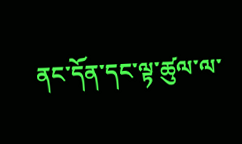ནང་དོན་དང་ལྟ་ཚུལ་ལ་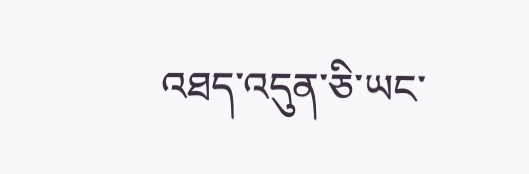འཐད་འདུན་ཅི་ཡང་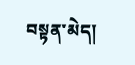བསྟན་མེད།